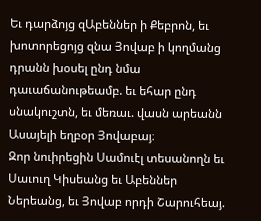Եւ դարձոյց զԱբեններ ի Քեբրոն, եւ խոտորեցոյց զնա Յովաբ ի կողմանց դրանն խօսել ընդ նմա դաւաճանութեամբ. եւ եհար ընդ սնակուշտն, եւ մեռաւ. վասն արեանն Ասայելի եղբօր Յովաբայ։
Զոր նուիրեցին Սամուէլ տեսանողն եւ Սաւուղ Կիսեանց եւ Աբեններ Ներեանց, եւ Յովաբ որդի Շարուհեայ.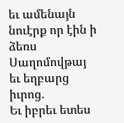եւ ամենայն նուէրք որ էին ի ձեռս Սաղոմովթայ եւ եղբարց իւրոց.
Եւ իբրեւ ետես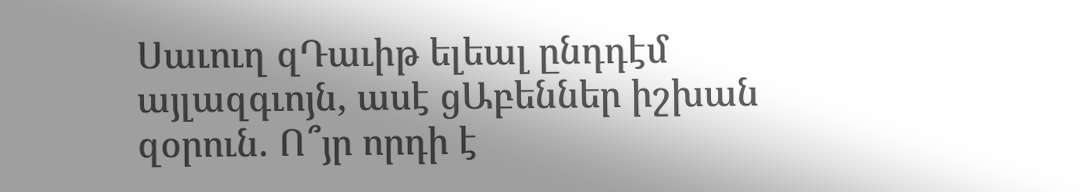Սաւուղ զԴաւիթ ելեալ ընդդէմ այլազգւոյն, ասէ ցԱբեններ իշխան զօրուն. Ո՞յր որդի է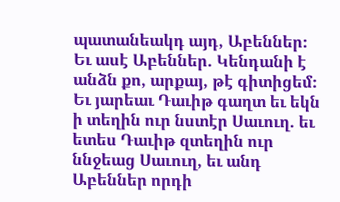պատանեակդ այդ, Աբեններ։ Եւ ասէ Աբեններ. Կենդանի է անձն քո, արքայ, թէ գիտիցեմ։
Եւ յարեաւ Դաւիթ գաղտ եւ եկն ի տեղին ուր նստէր Սաւուղ. եւ ետես Դաւիթ զտեղին ուր ննջեաց Սաւուղ, եւ անդ Աբեններ որդի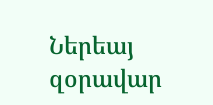Ներեայ զօրավար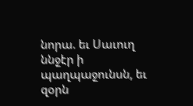նորա. եւ Սաւուղ ննջէր ի պաղպաջունսն, եւ զօրն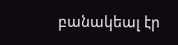բանակեալ էր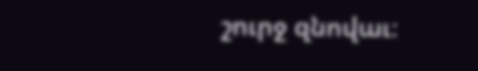շուրջ զնովաւ։